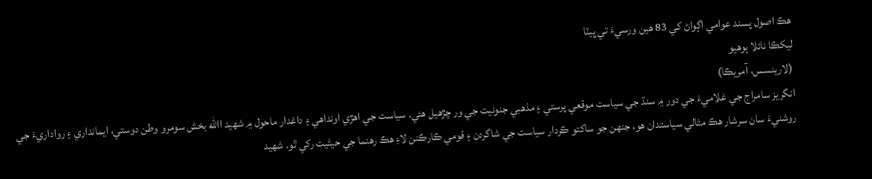هڪ اصول پسند عوامي اڳواڻ کي 83 هين ورسيءَ تي ڀيٽا
ليکڪا نائلا ٻوهيو
(لارينسس، آمريڪا)
انگريز سامراج جي غلاميءَ جي دور ۾ سنڌ جي سياست موقعي پرستي ۽ مذهبي جنونيت جي ور چڙهيل هئي. سياست جي اهڙي اونداهي ۽ داغدار ماحول ۾ شھيد االله بخش سومرو وطن دوستي، ايمانداري ۽ رواداريءَ جي روشنيءَ سان سرشار هڪ مثالي سياستدان هو، جنھن جو ساکتو ڪردار سياست جي شاگردن ۽ قومي ڪارڪنن لاءِ هڪ رهنما جي حيثيت رکي ٿو. شھيد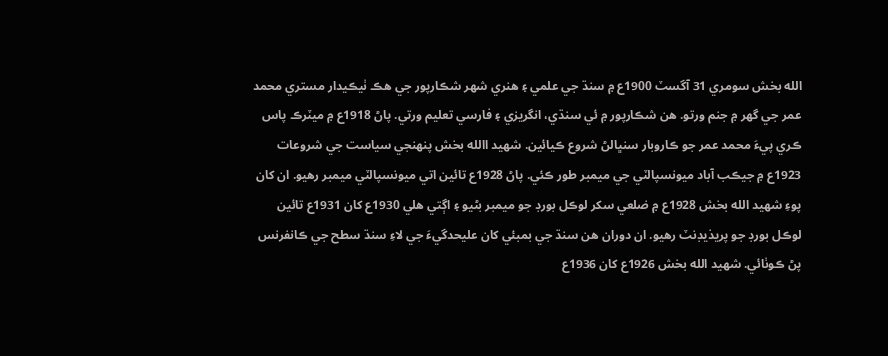الله بخش سومري 31 آگسٽ 1900ع ۾ سنڌ جي علمي ۽ هنري شھر شڪارپور جي هڪ ٺيڪيدار مستري محمد عمر جي گھر ۾ جنم ورتو. هن شڪارپور ۾ ئي سنڌي، انگريزي ۽ فارسي تعليم ورتي. پاڻ 1918ع ۾ ميٽرڪ پاس ڪري پيءَ محمد عمر جو ڪاروبار سنڀالڻ شروع ڪيائين. شھيد االله بخش پنھنجي سياست جي شروعات 1923ع ۾ جيڪب آباد ميونسپالٽي جي ميمبر طور ڪئي. پاڻ 1928ع تائين اتي ميونسپالٽي ميمبر رهيو. ان کان پوءِ شھيد الله بخش 1928ع ۾ ضلعي سکر لوڪل بورڊ جو ميمبر بڻيو ۽ اڳتي هلي 1930ع کان 1931ع تائين لوڪل بورڊ جو پريذيڊنٽ رهيو. ان دوران هن سنڌ جي بمبئي کان عليحدگيءَ جي لاءِ سنڌ سطح جي ڪانفرنس پڻ ڪوٺائي. شھيد الله بخش 1926ع کان 1936ع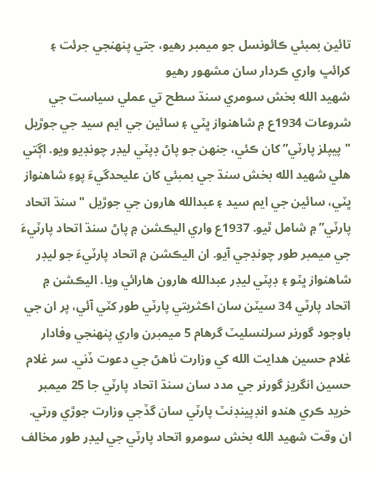تائين بمبئي ڪائونسل جو ميمبر رهيو، جتي پنھنجي جرئت ۽ کرائڀ واري ڪردار سان مشھور رهيو
شھيد الله بخش سومري سنڌ سطح تي عملي سياست جي شروعات 1934ع ۾ شاهنواز ڀٽي ۽ سائين جي ايم سيد جي جوڙيل "پيپلز پارٽي” کان ڪئي، جنھن جو پاڻ ڊپٽي ليڊر چونڊيو ويو. اڳتي هلي شھيد الله بخش سنڌ جي بمبئي کان عليحدگيءَ پوءِ شاهنواز ڀٽي، سائين جي ايم سيد ۽ عبدالله هارون جي جوڙيل "سنڌ اتحاد پارٽي” ۾ شامل ٿيو. 1937ع واري اليڪشن ۾ پاڻ سنڌ اتحاد پارٽيءَ جي ميمبر طور چونڊجي آيو. ان اليڪشن ۾ اتحاد پارٽيءَ جو ليڊر شاهنواز ڀٽو ۽ ڊپٽي ليڊر عبدالله هارون هارائي ويا. اليڪشن ۾ اتحاد پارٽي 34 سيٽن سان اڪثريتي پارٽي طور کٽي آئي، پر ان جي باوجود گورنر سرلنسليٽ گرهام 5 ميمبرن واري پنھنجي وفادار غلام حسين هدايت الله کي وزارت ٺاهڻ جي دعوت ڏني. سر غلام حسين انگريز گورنر جي مدد سان سنڌ اتحاد پارٽي جا 25 ميمبر خريد ڪري هندو انڊپينڊنٽ پارٽي سان گڏجي وزارت جوڙي ورتي. ان وقت شھيد الله بخش سومرو اتحاد پارٽي جي ليڊر طور مخالف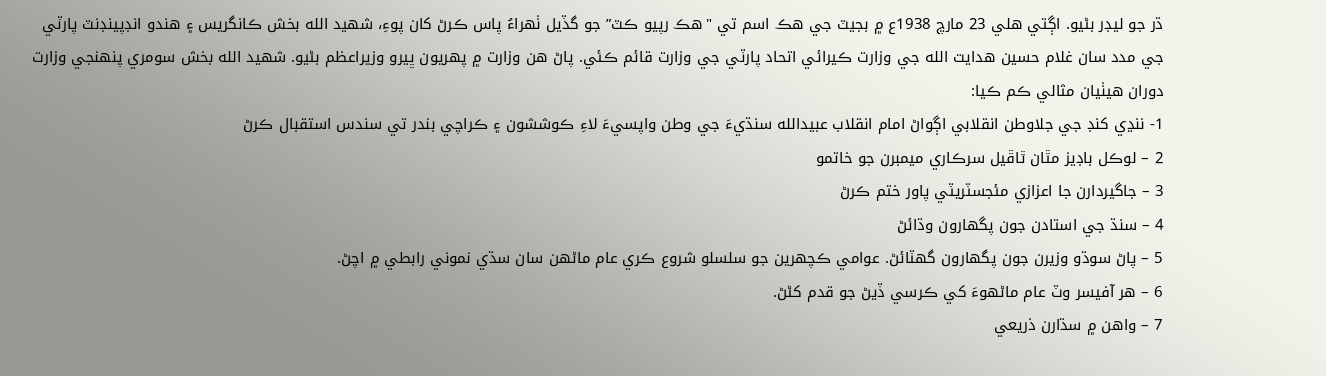ڌر جو ليڊر بڻيو. اڳتي هلي 23 مارچ 1938ع ۾ بجيٽ جي هڪ اسم تي "هڪ رپيو ڪٽ” جو گڏيل ٺھراءُ پاس ڪرڻ کان پوءِ، شھيد الله بخش ڪانگريس ۽ هندو انڊپينڊنٽ پارٽي جي مدد سان غلام حسين هدايت الله جي وزارت ڪيرائي اتحاد پارٽي جي وزارت قائم ڪئي. پاڻ هن وزارت ۾ پھريون ڀيرو وزيراعظم بڻيو. شھيد الله بخش سومري پنھنجي وزارت دوران هيٺيان مثالي ڪم ڪيا:
1- ننڍي کنڊ جي جلاوطن انقلابي اڳواڻ امام انقلاب عبيدالله سنڌيءَ جي وطن واپسيءَ لاءِ ڪوششون ۽ ڪراچي بندر تي سندس استقبال ڪرڻ
2 – لوڪل باڊيز مٿان ٿاڦيل سرڪاري ميمبرن جو خاتمو
3 – جاگيردارن جا اعزازي مئجسٽريٽي پاور ختم ڪرڻ
4 – سنڌ جي استادن جون پگھارون وڌائڻ
5 – پاڻ سوڌو وزيرن جون پگھارون گھٽائڻ. عوامي ڪچھرين جو سلسلو شروع ڪري عام ماڻھن سان سڌي نموني رابطي ۾ اچڻ.
6 – ھر آفيسر وٽ عام ماڻھوءَ کي ڪرسي ڏيڻ جو قدم کڻڻ.
7 – واهن ۾ سڌارن ذريعي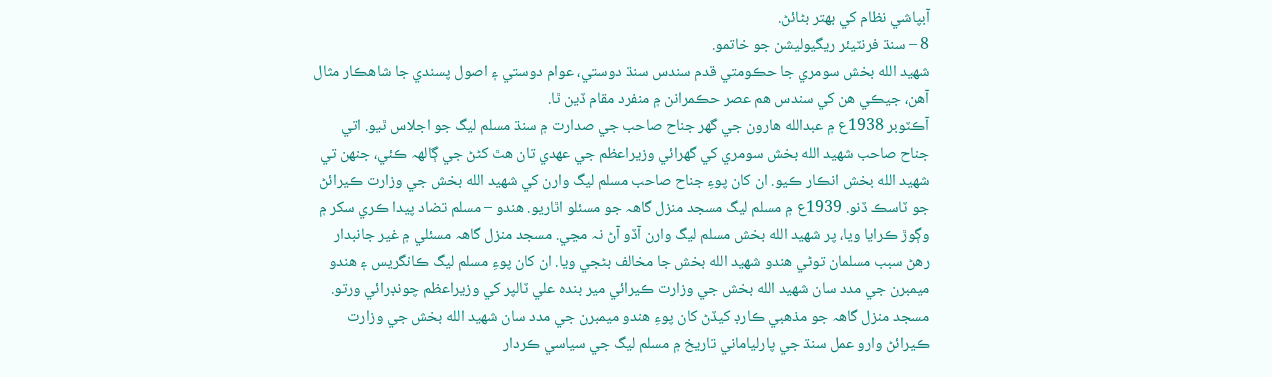آبپاشي نظام کي بھتر بڻائڻ.
8 – سنڌ فرنٽيئر ريگيوليشن جو خاتمو.
شھيد الله بخش سومري جا حڪومتي قدم سندس سنڌ دوستي، عوام دوستي ۽ اصول پسندي جا شاهڪار مثال آهن، جيڪي هن کي سندس هم عصر حڪمرانن ۾ منفرد مقام ڏين ٿا.
آڪٽوبر 1938ع ۾ عبدالله هارون جي گھر جناح صاحب جي صدارت ۾ سنڌ مسلم ليگ جو اجلاس ٿيو. اتي جناح صاحب شھيد الله بخش سومري کي گھرائي وزيراعظم جي عھدي تان هٿ کڻڻ جي ڳالھہ ڪئي، جنھن تي شھيد الله بخش انڪار ڪيو. ان کان پوءِ جناح صاحب مسلم ليگ وارن کي شھيد الله بخش جي وزارت ڪيرائڻ جو ٽاسڪ ڏنو. 1939ع ۾ مسلم ليگ مسجد منزل گاهہ جو مسئلو اٿاريو. هندو – مسلم تضاد پيدا ڪري سکر ۾ وڳوڙ ڪرايا ويا، پر شھيد الله بخش مسلم ليگ وارن آڏو آڻ نہ مڃي. مسجد منزل گاهہ مسئلي ۾ غير جانبدار رهڻ سبب مسلمان توڻي هندو شھيد الله بخش جا مخالف بڻجي ويا. ان کان پوءِ مسلم ليگ ڪانگريس ۽ هندو ميمبرن جي مدد سان شھيد الله بخش جي وزارت ڪيرائي مير بنده علي ٽالپر کي وزيراعظم چونڊرائي ورتو. مسجد منزل گاھہ جو مذهبي ڪارڊ کيڏڻ کان پوءِ هندو ميمبرن جي مدد سان شھيد الله بخش جي وزارت ڪيرائڻ وارو عمل سنڌ جي پارلياماني تاريخ ۾ مسلم ليگ جي سياسي ڪردار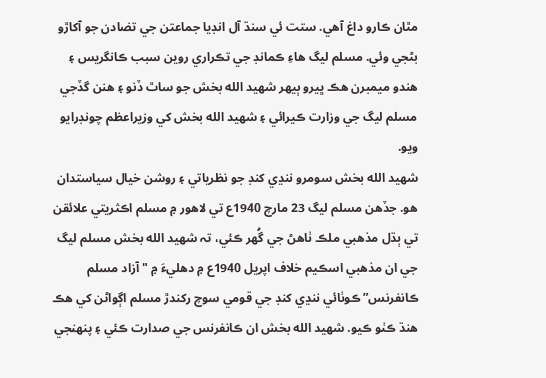مٿان ڪارو داغ آهي. ستت ئي سنڌ آل انڊيا جماعتن جي تضادن جو آکاڙو بڻجي وئي. مسلم ليگ هاءِ ڪمانڊ جي تڪراري روين سبب ڪانگريس ۽ هندو ميمبرن هڪ ڀيرو ٻيھر شھيد الله بخش جو ساٿ ڏنو ۽ هنن گڏجي مسلم ليگ جي وزارت ڪيرائي ۽ شھيد الله بخش کي وزيراعظم چونڊرايو ويو.
شھيد الله بخش سومرو ننڍي کنڊ جو نظرياتي ۽ روشن خيال سياستدان هو. جڏهن مسلم ليگ 23 مارچ 1940ع تي لاهور ۾ مسلم اڪثريتي علائقن تي ٻڌل مذهبي ملڪ ٺاهڻ جي گُھر ڪئي، تہ شھيد الله بخش مسلم ليگ جي ان مذهبي اسڪيم خلاف اپريل 1940ع ۾ دهليءَ ۾ "آزاد مسلم ڪانفرنس” ڪوٺائي ننڍي کنڊ جي قومي سوچ رکندڙ مسلم اڳواڻن کي هڪ هنڌ ڪٺو ڪيو. شھيد الله بخش ان ڪانفرنس جي صدارت ڪئي ۽ پنھنجي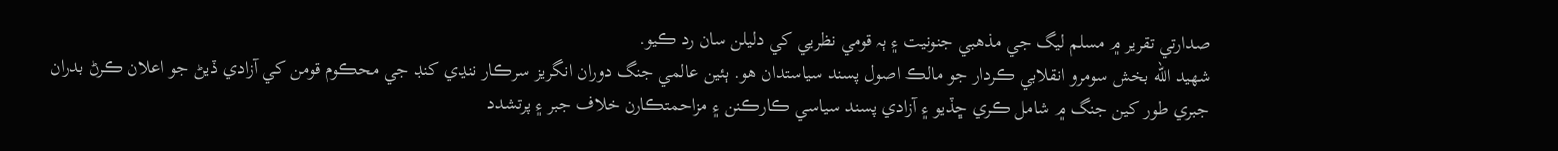صدارتي تقرير ۾ مسلم ليگ جي مذهبي جنونيت ۽ ٻہ قومي نظريي کي دليلن سان رد ڪيو.
شھيد الله بخش سومرو انقلابي ڪردار جو مالڪ اصول پسند سياستدان هو. ٻئين عالمي جنگ دوران انگريز سرڪار ننڍي کنڊ جي محڪوم قومن کي آزادي ڏيڻ جو اعلان ڪرڻ بدران جبري طور کين جنگ ۾ شامل ڪري ڇڏيو ۽ آزادي پسند سياسي ڪارڪنن ۽ مزاحمتڪارن خلاف جبر ۽ پرتشدد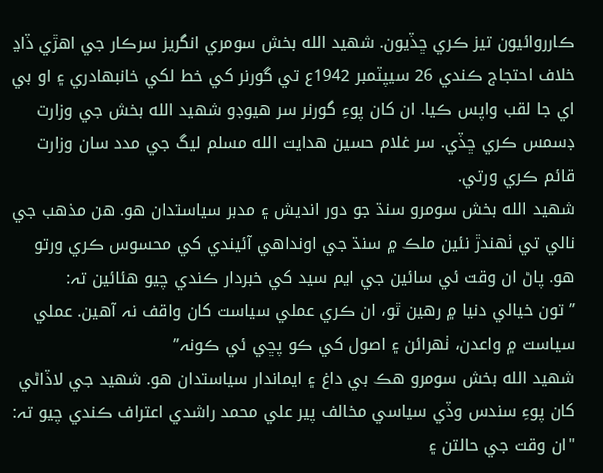ڪارروائيون تيز ڪري ڇڏيون. شھيد الله بخش سومري انگريز سرڪار جي اهڙي ڏاڍ خلاف احتجاج ڪندي 26 سيپٽمبر 1942ع تي گورنر کي خط لکي خانبھادري ۽ او بي اي جا لقب واپس ڪيا. ان کان پوءِ گورنر سر هيوڊو شھيد الله بخش جي وزارت ڊسمس ڪري ڇڏي. سر غلام حسين هدايت الله مسلم ليگ جي مدد سان وزارت قائم ڪري ورتي.
شھيد الله بخش سومرو سنڌ جو دور انديش ۽ مدبر سياستدان هو. هن مذهب جي نالي تي ٺھندڙ نئين ملڪ ۾ سنڌ جي اونداهي آئيندي کي محسوس ڪري ورتو هو. پاڻ ان وقت ئي سائين جي ايم سيد کي خبردار ڪندي چيو هئائين تہ:
” تون خيالي دنيا ۾ رهين ٿو، ان ڪري عملي سياست کان واقف نہ آهين. عملي سياست ۾ واعدن، ٺھرائن ۽ اصول کي ڪو پڇي ئي ڪونہ”
شھيد الله بخش سومرو هڪ بي داغ ۽ ايماندار سياستدان هو. شھيد جي لاڏاڻي کان پوءِ سندس وڏي سياسي مخالف پير علي محمد راشدي اعتراف ڪندي چيو تہ:
"ان وقت جي حالتن ۽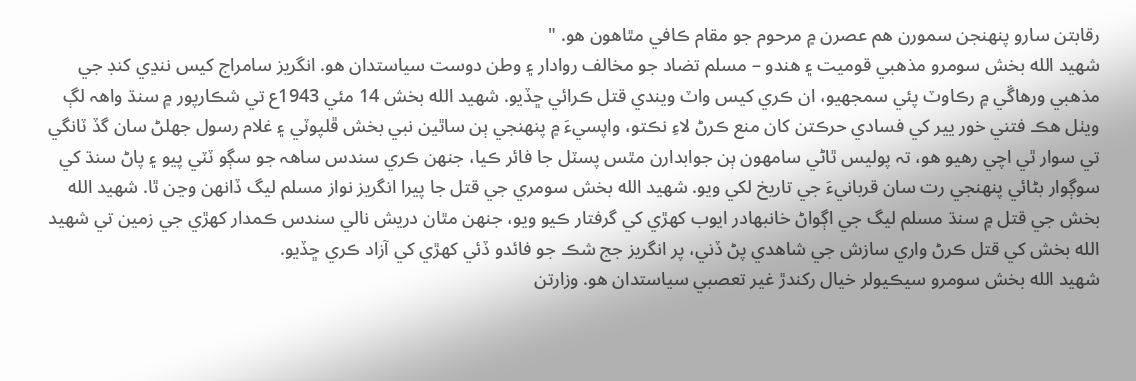رقابتن سارو پنھنجن سمورن هم عصرن ۾ مرحوم جو مقام ڪافي مٿاهون هو. "
شھيد الله بخش سومرو مذهبي قوميت ۽ هندو – مسلم تضاد جو مخالف روادار ۽ وطن دوست سياستدان هو. انگريز سامراج کيس ننڍي کنڊ جي مذهبي ورهاڱي ۾ رڪاوٽ پئي سمجھيو، ان ڪري کيس واٽ ويندي قتل ڪرائي ڇڏيو. شھيد الله بخش 14 مئي 1943ع تي شڪارپور ۾ سنڌ واھہ لڳ ويٺل هڪ فتني خور يير کي فسادي حرڪتن کان منع ڪرڻ لاءِ نڪتو، واپسيءَ ۾ پنھنجي ٻن ساٿين نبي بخش ڦلپوٽي ۽ غلام رسول جھلڻ سان گڏ ٽانگي تي سوار ٿي اچي رهيو هو، تہ پوليس ٿاڻي سامھون ٻن جوابدارن مٿس پسٽل جا فائر ڪيا، جنھن ڪري سندس ساهہ جو سڳو ٽٽي پيو ۽ پاڻ سنڌ کي سوڳوار بڻائي پنھنجي رت سان قربانيءَ جي تاريخ لکي ويو. شھيد الله بخش سومري جي قتل جا پيرا انگريز نواز مسلم ليگ ڏانھن وڃن ٿا. شھيد الله بخش جي قتل ۾ سنڌ مسلم ليگ جي اڳواڻ خانبھادر ايوب کھڙي کي گرفتار ڪيو ويو، جنھن مٿان دريش نالي سندس ڪمدار کھڙي جي زمين تي شھيد الله بخش کي قتل ڪرڻ واري سازش جي شاهدي پڻ ڏني، پر انگريز جج شڪ جو فائدو ڏئي کھڙي کي آزاد ڪري ڇڏيو.
شھيد الله بخش سومرو سيڪيولر خيال رکندڙ غير تعصبي سياستدان هو. وزارتن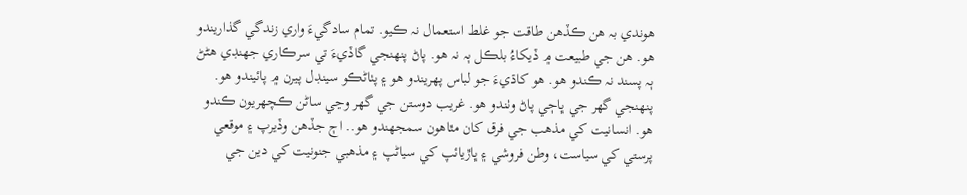هوندي بہ هن ڪڏهن طاقت جو غلط استعمال نہ ڪيو. تمام سادگيءَ واري زندگي گذاريندو هو. هن جي طبيعت ۾ ڏيکاءُ بلڪل ٻہ نہ هو. پاڻ پنھنجي گاڏيءَ تي سرڪاري جھنڊي هڻڻ ٻہ پسند نہ ڪندو هو. هو کاڌيءَ جو لباس پھريندو هو ۽ پٺاڻڪو سينڊل پيرن ۾ پائيندو هو. پنھنجي گھر جي ڀاڄي پاڻ وٺندو هو. غريب دوستن جي گھر وڃي ساڻن ڪچھريون ڪندو هو. انسانيت کي مذهب جي فرق کان مٿاهون سمجھندو هو.. اڄ جڏهن وڏيرپ ۽ موقعي پرستي کي سياست، وطن فروشي ۽ ڀاڙيائپ کي سياڻپ ۽ مذهبي جنونيت کي دين جي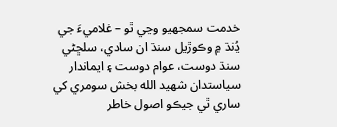خدمت سمجھيو وڃي ٿو – غلاميءَ جي ڍُنڌ ۾ وڪوڙيل سنڌ ان سادي، سلڇڻي سنڌ دوست، عوام دوست ۽ ايماندار سياستدان شھيد الله بخش سومري کي ساري ٿي جيڪو اصول خاطر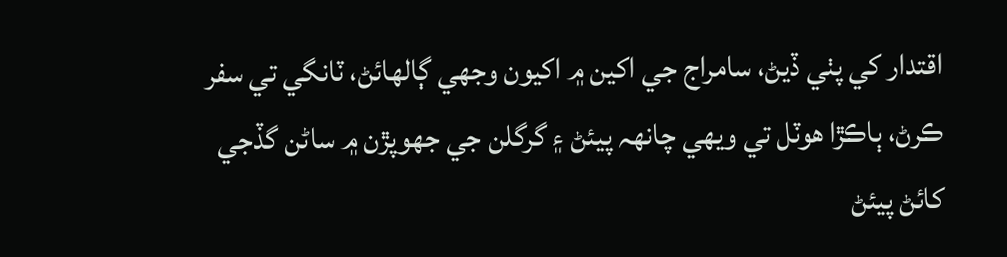اقتدار کي پٺي ڏيڻ، سامراج جي اکين ۾ اکيون وجھي ڳالھائڻ، ٽانگي تي سفر ڪرڻ، ٻاڪڙا هوٽل تي ويھي چانھہ پيئڻ ۽ گرگلن جي جھوپڙن ۾ ساڻن گڏجي کائڻ پيئڻ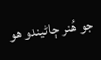جو هُنر ڄاڻيندو هو